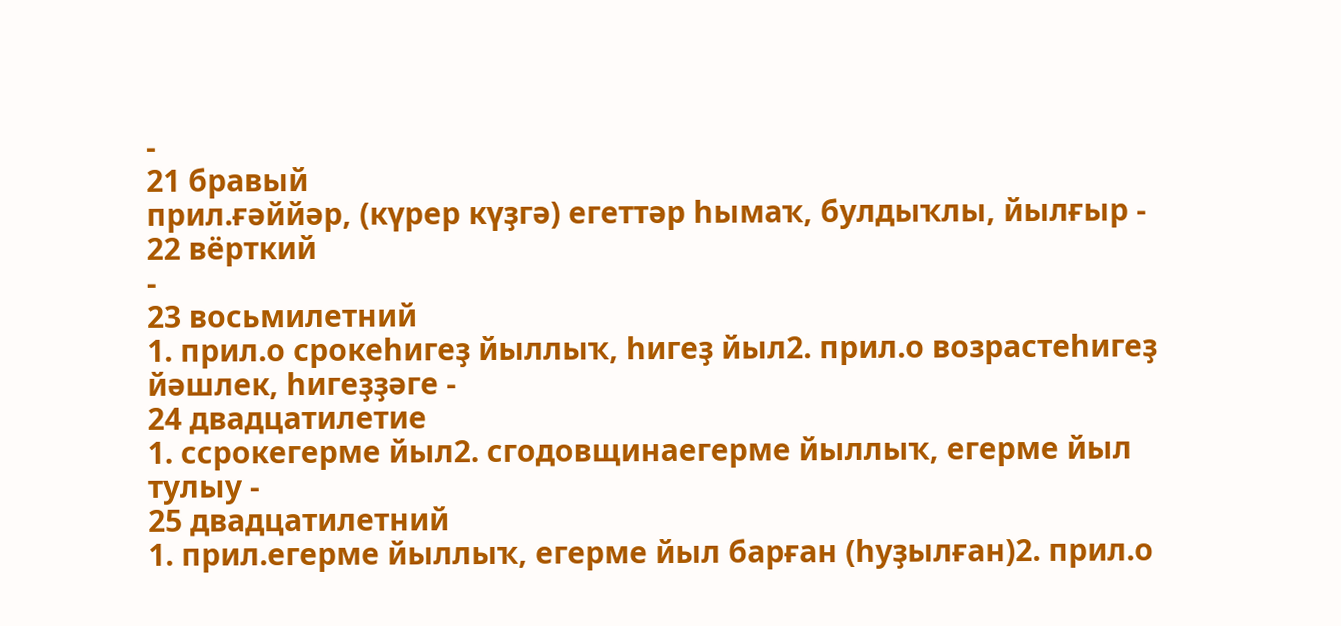-
21 бравый
прил.ғәййәр, (күрер күҙгә) егеттәр һымаҡ, булдыҡлы, йылғыр -
22 вёрткий
-
23 восьмилетний
1. прил.о срокеһигеҙ йыллыҡ, һигеҙ йыл2. прил.о возрастеһигеҙ йәшлек, һигеҙҙәге -
24 двадцатилетие
1. ссрокегерме йыл2. сгодовщинаегерме йыллыҡ, егерме йыл тулыу -
25 двадцатилетний
1. прил.егерме йыллыҡ, егерме йыл барған (һуҙылған)2. прил.о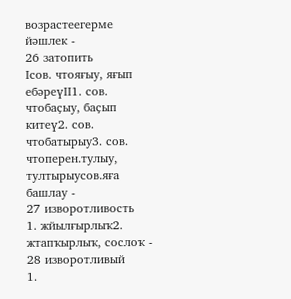возрастеегерме йәшлек -
26 затопить
Iсов. чтояғыу, яғып ебәреүII1. сов. чтобаҫыу, баҫып китеү2. сов. чтобатырыу3. сов. чтоперен.тулыу, тултырыусов.яға башлау -
27 изворотливость
1. жйылғырлыҡ2. жтапҡырлыҡ, сослоҡ -
28 изворотливый
1.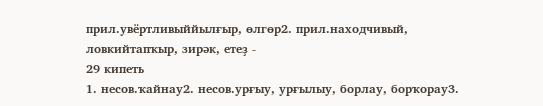прил.увёртливыййылғыр, өлгөр2. прил.находчивый, ловкийтапҡыр, зирәк, етеҙ -
29 кипеть
1. несов.ҡайнау2. несов.урғыу, урғылыу, борлау, борҡорау3.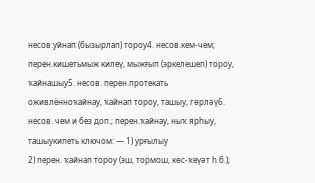несов.уйнап (бызырлап) тороу4. несов.кем-чем; перен.кишетьмыж килеү, мыжғып (эркелешеп) тороу, ҡайнашыу5. несов. перен.протекать оживлённоҡайнау, ҡайнап тороу, ташыу, гөрләү6. несов. чем и без доп.; перен.ҡайнау, ныҡ ярһыу, ташыукипеть ключом: — 1) урғылыу
2) перен. ҡайнап тороу (эш, тормош, көс-ҡеүәт һ.б.);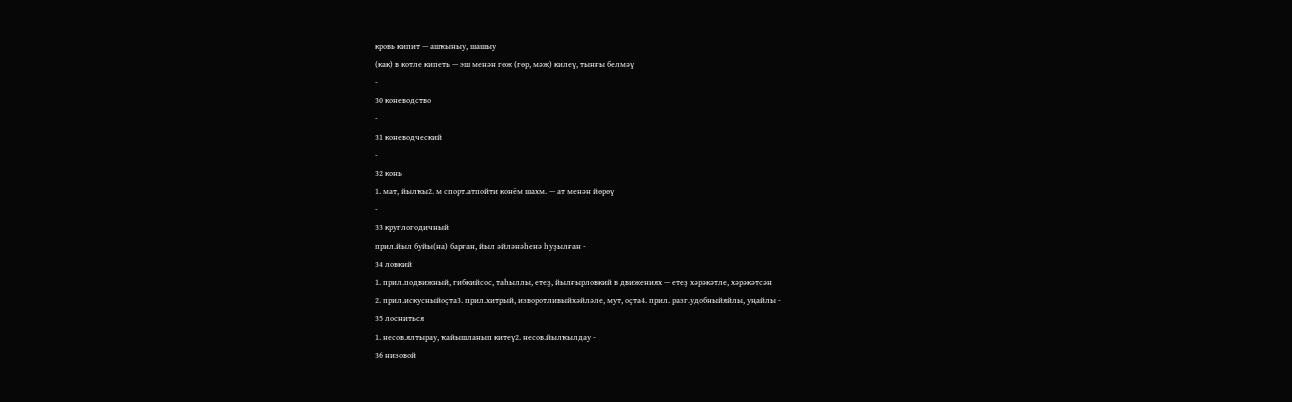кровь кипит — ашҡыныу, шашыу
(как) в котле кипеть — эш менән гөж (гөр, мәж) килеү, тынғы белмәү
-
30 коневодство
-
31 коневодческий
-
32 конь
1. мат, йылҡы2. м спорт.атпойти конём шахм. — ат менән йөрөү
-
33 круглогодичный
прил.йыл буйы(на) барған, йыл әйләнәһенә һуҙылған -
34 ловкий
1. прил.подвижный, гибкийсос, таһыллы, етеҙ, йылғырловкий в движениях — етеҙ хәрәкәтле, хәрәкәтсән
2. прил.искусныйоҫта3. прил.хитрый, изворотливыйхәйләле, мут, оҫта4. прил. разг.удобныйяйлы, уңайлы -
35 лосниться
1. несов.ялтырау, ҡайышланып китеү2. несов.йылҡылдау -
36 низовой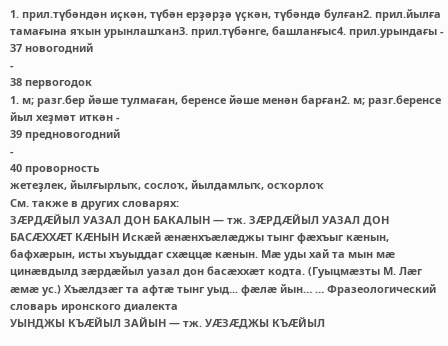1. прил.түбәндән иҫкән, түбән ерҙәрҙә үҫкән, түбәндә булған2. прил.йылға тамағына яҡын урынлашҡан3. прил.түбәнге, башланғыс4. прил.урындағы -
37 новогодний
-
38 первогодок
1. м; разг.бер йәше тулмаған, беренсе йәше менән барған2. м; разг.беренсе йыл хеҙмәт иткән -
39 предновогодний
-
40 проворность
жетеҙлек, йылғырлыҡ, сослоҡ, йылдамлыҡ, осҡорлоҡ
См. также в других словарях:
ЗÆРДÆЙЫЛ УАЗАЛ ДОН БАКАЛЫН — тж. ЗÆРДÆЙЫЛ УАЗАЛ ДОН БАСÆХХÆТ КÆНЫН Искæй æнæнхъæлæджы тынг фæхъыг кæнын, бафхæрын, исты хъуыддаг схæццæ кæнын. Мæ уды хай та мын мæ цинæвдылд зæрдæйыл уазал дон басæххæт кодта. (Гуыцмæзты М. Лæг æмæ ус.) Хъæлдзæг та афтæ тынг уыд... фæлæ йын… … Фразеологический словарь иронского диалекта
УЫНДЖЫ КЪÆЙЫЛ ЗАЙЫН — тж. УÆЗÆДЖЫ КЪÆЙЫЛ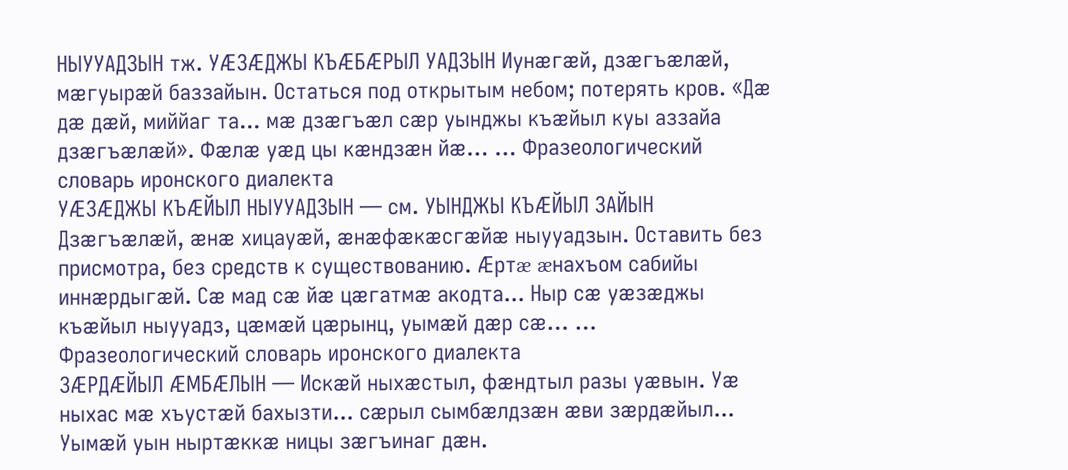НЫУУАДЗЫН тж. УÆЗÆДЖЫ КЪÆБÆРЫЛ УАДЗЫН Иунæгæй, дзæгъæлæй, мæгуырæй баззайын. Остаться под открытым небом; потерять кров. «Дæ дæ дæй, миййаг та... мæ дзæгъæл сæр уынджы къæйыл куы аззайа дзæгъæлæй». Фæлæ уæд цы кæндзæн йæ… … Фразеологический словарь иронского диалекта
УÆЗÆДЖЫ КЪÆЙЫЛ НЫУУАДЗЫН — см. УЫНДЖЫ КЪÆЙЫЛ ЗАЙЫН Дзæгъæлæй, æнæ хицауæй, æнæфæкæсгæйæ ныууадзын. Оставить без присмотра, без средств к существованию. Æртæ æнахъом сабийы иннæрдыгæй. Сæ мад сæ йæ цæгатмæ акодта... Ныр сæ уæзæджы къæйыл ныууадз, цæмæй цæрынц, уымæй дæр сæ… … Фразеологический словарь иронского диалекта
ЗÆРДÆЙЫЛ ÆМБÆЛЫН — Искæй ныхæстыл, фæндтыл разы уæвын. Уæ ныхас мæ хъустæй бахызти... сæрыл сымбæлдзæн æви зæрдæйыл... Уымæй уын ныртæккæ ницы зæгъинаг дæн.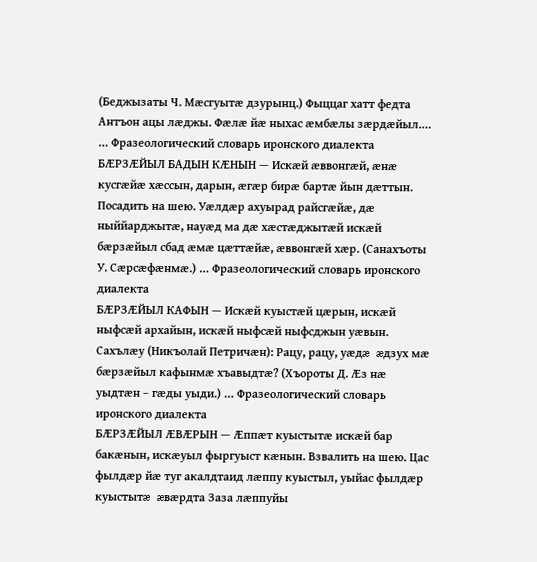(Беджызаты Ч. Мæсгуытæ дзурынц.) Фыццаг хатт федта Антъон ацы лæджы. Фæлæ йæ ныхас æмбæлы зæрдæйыл.… … Фразеологический словарь иронского диалекта
БÆРЗÆЙЫЛ БАДЫН КÆНЫН — Искæй æввонгæй, æнæ кусгæйæ хæссын, дарын, æгæр бирæ бартæ йын дæттын. Посадить на шею. Уæлдæр ахуырад райсгæйæ, дæ ныййарджытæ, науæд ма дæ хæстæджытæй искæй бæрзæйыл сбад æмæ цæттæйæ, æввонгæй хæр. (Санахъоты У. Сæрсæфæнмæ.) … Фразеологический словарь иронского диалекта
БÆРЗÆЙЫЛ КАФЫН — Искæй куыстæй цæрын, искæй ныфсæй архайын, искæй ныфсæй ныфсджын уæвын. Сахълæу (Никъолай Петричæн): Рацу, рацу, уæдæ æдзух мæ бæрзæйыл кафынмæ хъавыдтæ? (Хъороты Д. Æз нæ уыдтæн – гæды уыди.) … Фразеологический словарь иронского диалекта
БÆРЗÆЙЫЛ ÆВÆРЫН — Æппæт куыстытæ искæй бар бакæнын, искæуыл фыргуыст кæнын. Взвалить на шею. Цас фылдæр йæ туг акалдтаид лæппу куыстыл, уыйас фылдæр куыстытæ æвæрдта Заза лæппуйы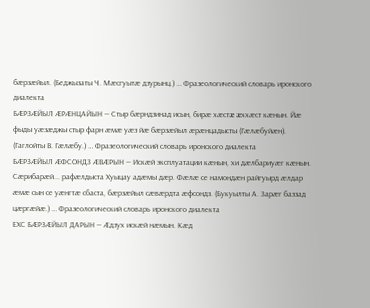бæрзæйыл. (Беджызаты Ч. Мæсгуытæ дзурынц.) … Фразеологический словарь иронского диалекта
БÆРЗÆЙЫЛ ÆРÆНЦАЙЫН — Стыр бæрндзинад исын, бирæ хæстæ æххæст кæнын. Йæ фыды уæзæджы стыр фарн æмæ уæз йæ бæрзæйыл æрæнцадысты (Гæлæбуйæн). (Гаглойты В. Гæлæбу.) … Фразеологический словарь иронского диалекта
БÆРЗÆЙЫЛ ÆФСОНДЗ ÆВÆРЫН — Искæй эксплуатации кæнын, хи дæлбариуæг кæнын. Сæрибарæй... рафæлдыста Хуыцау адæмы дæр. Фæлæ се намондæн райгуырд æлдар æмæ сын се уæнгтæ сбаста, бæрзæйыл сæвæрдта æфсондз. (Букуылты А. Зарæг баззад цæргæйæ.) … Фразеологический словарь иронского диалекта
ЕХС БÆРЗÆЙЫЛ ДАРЫН — Æдзух искæй нæмын. Кæд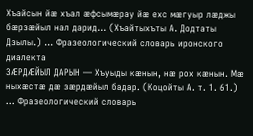Хъайсын йæ хъал æфсымæрау йæ ехс мæгуыр лæджы бæрзæйыл нал дарид... (Хъайтыхъты А. Додтаты Дзылы.) … Фразеологический словарь иронского диалекта
ЗÆРДÆЙЫЛ ДАРЫН — Хъуыды кæнын, нæ рох кæнын. Мæ ныхæстæ дæ зæрдæйыл бадар. (Коцойты А. т. 1. 61.) … Фразеологический словарь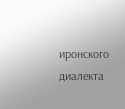иронского диалекта